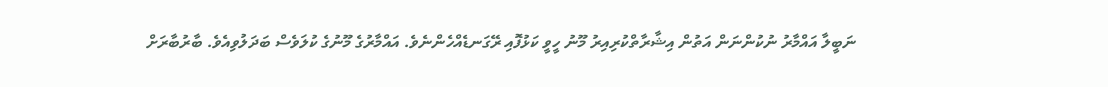ނަބީލާ އައްމާރު ނުކުންނަން އަތުން އިޝާރާތްކުރިއިރު މޫނު ހީވީ ކަޅުފޮއި ރޭގަނޑެއްހެންނެވެ. އައްމާރުގެ މޫނުގެ ކުލަވެސް ބަދަލުވިއެވެ. ބާރުބާރަށް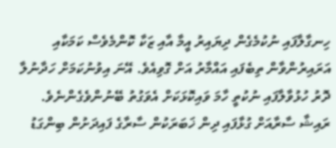ހިނގާލާފައި ނުކުމެގެން ދިޔައިރު އީމާ އާއި ޒަކާ ކޮންމެވެސް ކަމަކާއި އަރައިރުންވާން ތިބެފައި އައްމާރު އަށް ގޮވިއެވެ. އޭނަ އިވުނުކަމަށް ހަދާނުލާ ދޮރު ހުޅުވާލާފައި ނުކުތީ ހާމަ ވައިކޮޅަކަށް އެވަގުތު ބޭނުންވެގެންނެވެ.
ރައިޝާ ސާރާއަށް ގުޅާފައި ދިން ޚަބަރަކުން ސާރާގެ ފައިދަށުން ބިންގަޑު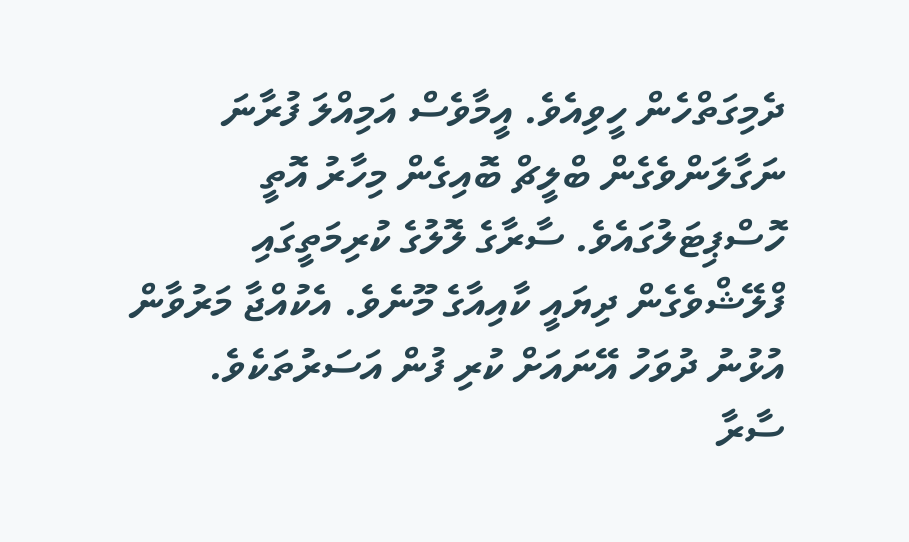ދެމިގަތްހެން ހީވިއެވެ. އީމާވެސް އަމިއްލަ ފުރާނަ ނަގާލަންވެގެން ބްލީޗް ބޮއިގެން މިހާރު އޮތީ ހޮސްޕިޓަލުގައެވެ. ސާރާގެ ލޮލުގެ ކުރިމަތީގައި ފްލޭޝްވެގެން ދިޔައީ ކާއިއާގެ މޫނެވެ. އެކުއްޖާ މަރުވާން އުޅުނު ދުވަހު އޭނައަށް ކުރި ފުން އަސަރުތަކެވެ.
ސާރާ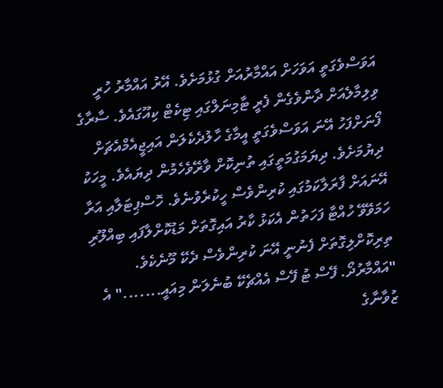އަވަސްވެގަތީ އަވަހަށް އައްމާރުއަށް ގުޅުމަށެވެ. އޭރު އައްމާރު ހުރީ ވިލިމާލެއަށް ދާންވެގެން ފެރީ ޓާމިނަލްގައި ޓިކެޓް ކިއޫގައެވެ. ސާރާގެ ފޯނަށްފަހު އޭނަ އަވަސްވެގަތީ އީމާގެ ހާލުދެކެލަން އައިޖީއެމްއެޗަށް ދިޔުމަށެވެ. ދިޔަމަގުމަތީގައި ތުނިކޮށް ވާރޭވެހެމުން ދިޔައެވެ. މީހަކު އޭނައަށް ފާރަލާކަމުގައި ކުރިންވެސް ހީކުރެވުނެވެ. ހޮސްޕިޓަލާއި އަރާ ހަމަވޭވޭ ހުއްޓާ ފަހަތުން އެކަޅު ކާރު އައިގޮތަށް މަޑުކޮށްލާފައި ބިއްލޫރި ތިރިކޮށްލިގޮތަށް ފެނުނީ އޭނަ ކުރިންވެސް ދެކޭ މޫނެކެވެ.
"އައްމާރުދޯ. ފޭސް ޓު ފޭސް އެއްޗެކޭ ބުނެލަން މިއައީ......." އެ ޒުވާނާގެ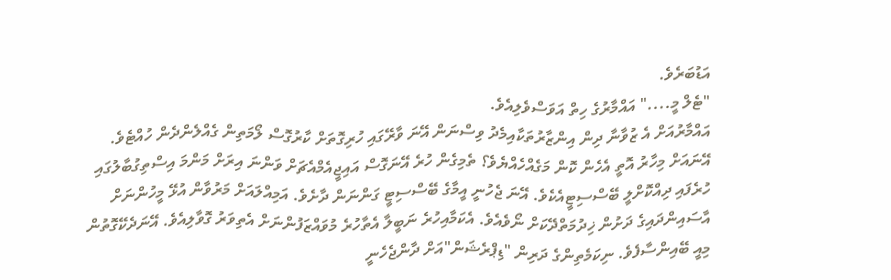އަޑުބަރެވެ.
"ޓެލް މީ...." އައްމާރުގެ ހިތް އަވަސްވެލިއެވެ.
އައްމާރުއަށް އެ ޒުވާނާ ދިން އިންޒާރުތަކާއިމެދު ވިސްނަން އޭނަ ވާރޭގައި ހުރިގޮތަށް ކާރުގޮސް ލޯމަތިން ގެއްލެންދެން ހުއްޓެވެ. އޭނައަށް މިހާރު އޮތީ އެހެން ކޮން މަގެއްހެއްޔެވެ؟ ތެމިގެން ހުރެ އޭނަގޮސް އައިޖީއެމްއެޗަށް ވަންނަ އިރަށް މަންމަ އިސްތިގުބާލުގައި ހުރެފައި ދިއްކޮށްލީ ބޭސްސިޓީއެކެވެ. އޭނަ ޖެހުނީ އީމާގެ ބޭސްސިޓީ ގަންނަން ދާށެވެ. އަމިއްލައަށް މަރުވާން އުޅޭ މީހުންނަށް އާސައިންދައިގެ ދަށުން ޚިދުމަތްދޭކަށް ނޯވެއެވެ. އެކަމާއިހުރެ ނަބީލާ އެތާހުރެ މުވައްޒަފުންނަށް އެތިވަރު ގޮވާލިއެވެ. އޭނަދެކޭގޮތުން މިއީ ބޭއިންސާފެވެ. ނިކަމެތިންގެ ދަރިން "ޑިޕްރެޝަން"އަށް ދާންޖެހެނީ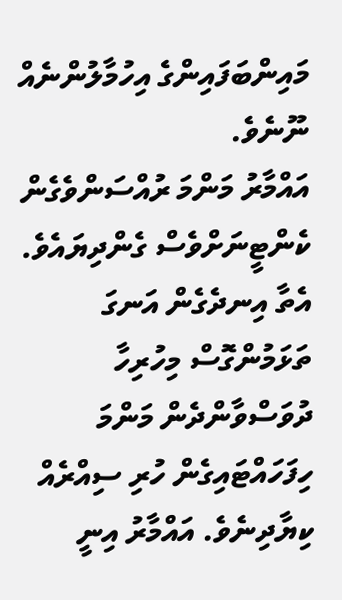މައިންބަފައިންގެ އިހުމާލުންނެއް ނޫނެވެ.
އައްމާރު މަންމަ ރުއްސަންވެގެން ކެންޓީނަށްވެސް ގެންދިޔައެވެ. އެތާ އިނދެގެން އަނގަ ތަޅަމުންގޮސް މިހުރިހާ ދުވަސްވާންދެން މަންމަ ހިފަހައްޓައިގެން ހުރި ސިއްރެއް ކިޔާދިނެވެ. އައްމާރު އިނީ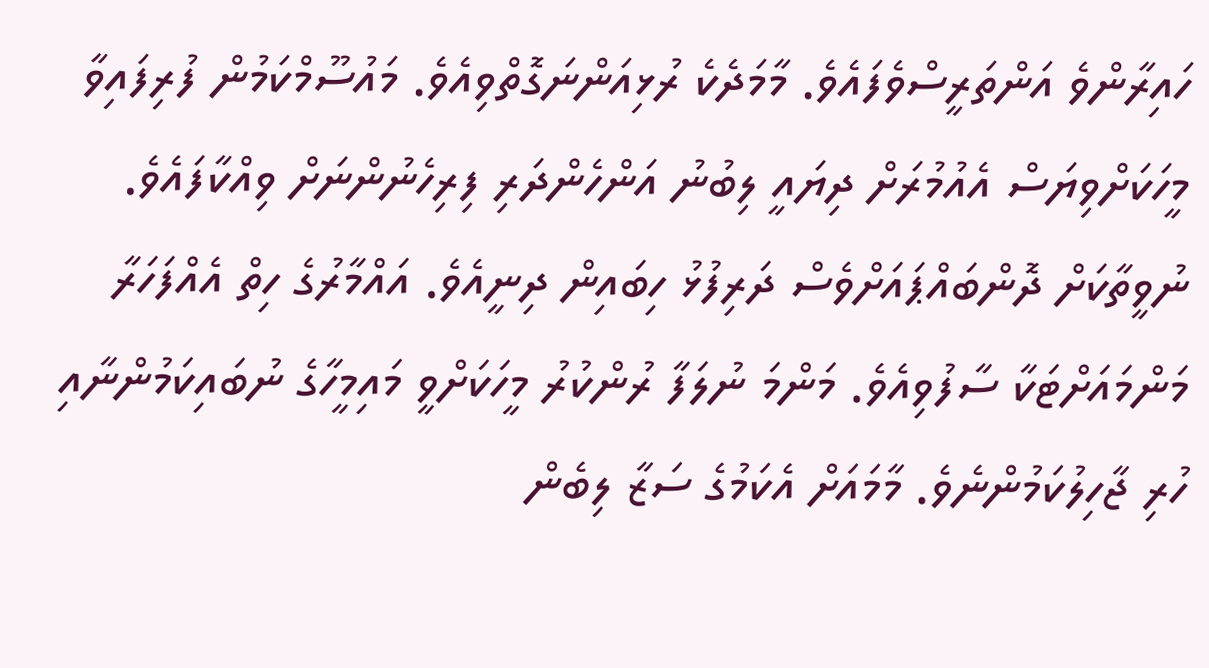ހައިރާންވެ އަންތަރީސްވެފައެވެ. މާމަދެކެ ރުޅިއަންނަގޮތްވިއެވެ. މައުސޫމްކަމުން ފުރިފައިވާ މީހަކަށްވިޔަސް އެއުމުރަށް ދިޔައީ ލިބުނު އަންހެންދަރި ފިރިހެނުންނަށް ވިއްކާފައެވެ. ނުވީތާކަށް ދޮންބައްޕައަށްވެސް ދަރިފުޅު ހިބައިން ދިނީއެވެ. އައްމާރުގެ ހިތް އެއްފަހަރާ މަންމައަށްޓަކާ ސާފުވިއެވެ. މަންމަ ނުލަފާ ރުންކުރު މީހަކަށްވީ މައިމީހާގެ ނުބައިކަމުންނާއި ހުރި ޖާހިލުކަމުންނެވެ. މާމައަށް އެކަމުގެ ސަޒާ ލިބެން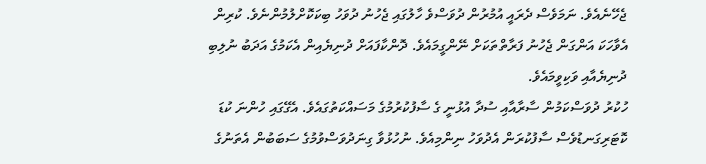ޖެހޭނެއެވެ. ނަމަވެސް ދެރައީ އުމުރުން ދުވަސްވެ ހާލުގައި ޖެހުނު ދުވަހު ބިކަކޮށްލުމުންނެވެ. ކުރިން އެވާހަކަ އަންގަން ޖެހުނު ފަރާތްތަކަށް ނޭންގީމައެވެ. ދޮންކާފައަށް ދުނިޔެއިން އެކަމުގެ އަދަބު ނުލިބި ދުނިޔެއާއި ވަކިވީމައެވެ.
ހުކުރު ދުވަސްކަމުން ސާރާއާއި ސުދާ އުޅުނީ ގެ ސާފުކުރުމުގެ މަސައްކަތުގައެވެ. އެގޭގައި ހުންނަ ކުޑަ ކޮޓަރިގަނޑުވެސް ސާފުކުރަން އެދުވަހު ނިންމިއެވެ. ނުހުޅުވާ ގިނަދުވަސްވުމުގެ ސަބަބުން އެތަނުގެ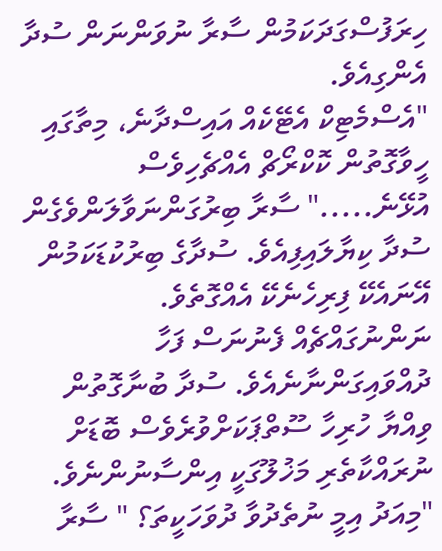ހިރަފުސްގަދަކަމުން ސާރާ ނުވަންނަން ސުދާ އެންގިއެވެ.
"އެސްމެޓިކް އެޓޭކެއް އައިސްދާނެ، މިތާގައި ހީވާގޮތުން ކޮކްރޯޗް އެއްޗެހިވެސް އުޅޭނެ....." ސާރާ ބިރުގަންނަވާލަންވެގެން ސުދާ ކިޔާލައިފިއެވެ. ސުދާގެ ބިރުކުޑަކަމުން އޭނައެކޭ ފިރިހެނެކޭ އެއްގޮތެވެ. ނަންނުގައްޗެއް ފެނުނަސް ފަހާ ދުއްވައިގަންނާނެއެވެ. ސުދާ ބުނާގޮތުން ވިއްޔާ ހުރިހާ ސޫތްޕަކަށްވުރެވެސް ބޮޑަށް ނުރައްކާތެރި މަޚުލޫގަކީ އިންސާނުންނެވެ.
"މިއަދު އިމީ ނުތެދުވާ ދުވަހަކީތަ؟ " ސާރާ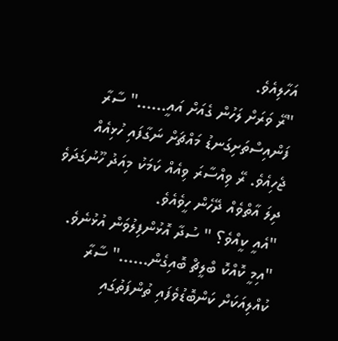އަހާލިއެވެ.
"ރޭ ވަރަށް ލަހުން ގެއަށް އައީ......" ސާރާ ފަންއިސްތަށިގަނޑު މައްޗަށް ނަގާފައި ހުޅިއެއް ޖެހިއެވެ. ރޭ ވިއްސާރަ ވިއެއް ކަމަކު މިއަދު ހޫނުގަދަވެ ދިލަ އާތްވެއް ދޭހެން ހީވެއެވެ.
"އެއީ ކީއްވެ؟ " ސުދާ އޮޅުންފިލުވަން އުޅުނެވެ.
"އިމީ ކޮއްކޮ ބްލީޗް ބޮއިގެން......" ސާރާ ކުއްލިއަކަށް ކަންބޮޑުވެފައި ތުންފަތުގައި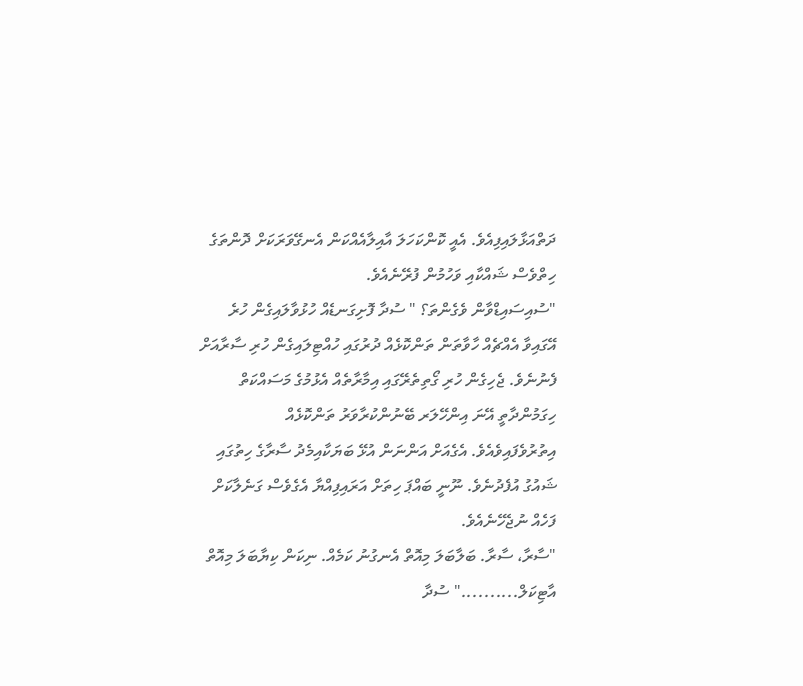ދަތްއަޅާލައިފިއެވެ. އެއީ ކޮންކަހަލަ އާއިލާއެއްކަން އެނގޭވަރަކަށް ދޮންތަގެ ހިތްވެސް ޝައްކާއި ވަހުމުން ފުރޭނެއެވެ.
"ސުއިސައިޑްވާން ވެގެންތަ؟ " ސުދާ ފޮށިގަނޑެއް ހުޅުވާލައިގެން ހުރެ އޭގައިވާ އެއްޗެއް ހާވާތަން ތަންކޮޅެއް ދުރުގައި ހުއްޓިލައިގެން ހުރި ސާރާއަށް ފެނުނެވެ. ޖެހިގެން ހުރި ގޯތިތެރޭގައި އިމާރާތެއް އެޅުމުގެ މަސައްކަތް ހިގަމުންދާތީ އޭނަ އިންހޭލަރ ބޭނުންކުރާވަރު ތަންކޮޅެއް އިތުރުވެފައިވެއެވެ. އެގެއަށް އަންނަން އުޅޭ ބަޔަކާއިމެދު ސާރާގެ ހިތުގައި ޝައުގު އުފެދުނެވެ. ނޫނީ ބައްޕަ ހިތަށް އަރައިފިއްޔާ އެގެވެސް ގަނެލާކަށް ފަހެއް ނުޖެހޭނެއެވެ.
"ސާރާ، ސާރާ. ބަލާބަލަ މިއޮތް އެނގުނު ކަމެއް. ނިކަން ކިޔާބަލަ މިއޮތް އާޓިކަލް.........." ސުދާ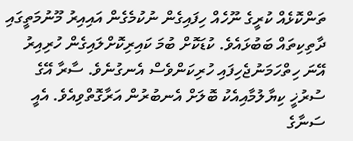ތަންކޮޅެއް ކުރީގެ ނޫހެއް ހިފައިގެން ނުކުމެގެން އައިއިރު މޫނުމަތީގައި ދާތިކިތައް ބަބުޅައެވެ. ކުޑަކޮށް ބުމަ ކައިރިކޮށްލައިގެން ހުރިއިރު އޭނަ ހިތްހަމަނުޖެހިފައި ހުރިކަންވެސް އެނގުނެވެ. ސާރާ އޭގެ ސުރުޚީ ކިޔާލުމާއިއެކު ބޮލަށް އެނބުރުން އަރާގޮތްވިއެވެ. އެއީ ސަނާގެ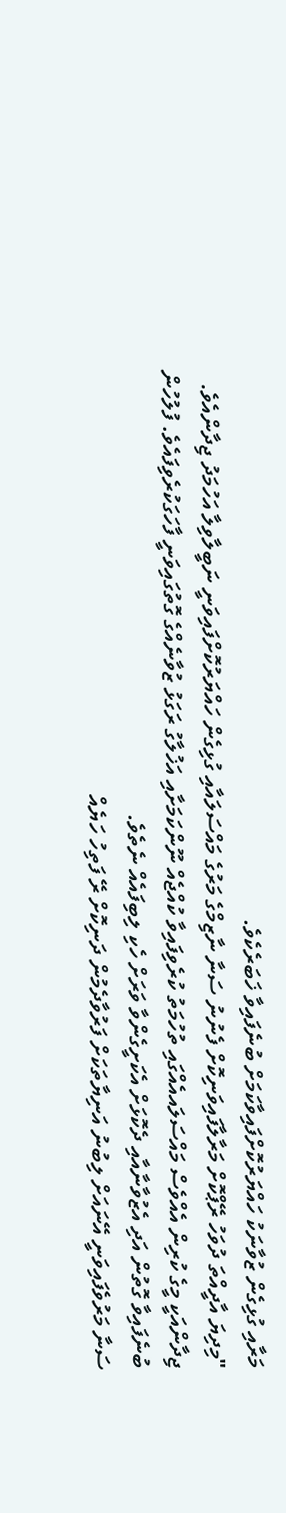މަރާއި ގުޅިގެން ޒުވާނަކު ހައްޔަރުކޮށްފައިވާކަމަށް ބުނެފައިވާ ޚަބަރެކެވެ.
"މިދިޔަ އާދީއްތަ ދުވަހު ރޭޕްކޮށް މަރާލާފައިވަނިކޮށް ފެނުނު ސަނާ ނާޒިމްގެ މަރުގެ މައްސަލައާއި ގުޅިގެން ހައްޔަރުކޮށްފައިވަނީ ނަބީލާވިލާ އަހުމަދު ޖިދާންއެވެ. ޖިދާންއަކީ މީގެ ކުރިން އެއްވެސް މައްސަލައއެއްގައި ތުހުމަތު ކުރެވިފައިވާ ކުއްޖެއް ނޫންކަމަށާއި އަޚުލާގު ރަގަޅު ޒުވާނެއްގެ ގޮތުގައިވަނީ ފާހަގަކުރެވިފައެވެ. ފުލުހުން ބުނެފައިވާ ގޮތުން އަދި އެޒުވާނާއާއި ދެކޮޅަށް އެކަށީގެންވާ ވަރަށް ހެކި ލިބިފައެއް ނެތެވެ.
ސަނާ މަރުވެފައިވަނީ އޭނައަށް ލިބުނު އަނިޔާތަކަށް ފަރުވާދެމުން ދަނިކޮށް ރޭ ފަތިހު ހަޔެއް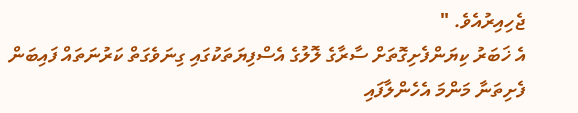ޖެހިއިރުއެވެ. "
އެ ޚަބަރު ކިޔަންފެށިގޮތަށް ސާރާގެ ލޮލުގެ އެސްފިޔަތަކުގައި ގިނަވެގަތް ކަރުނަތައް ފައިބަން ފެށިތަނާ މަންމަ އެހެންލާފައި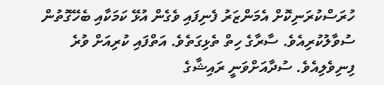ހުރަސްކުރަނިކޮށް އެމަންޒަރު ފެނިފައި ވެގެން އުޅޭ ކަމަކާއި ބެހޭގޮތުން ސުވާލުކުރިއެވެ. ސާރާގެ ހިތް ތެޅިގަތެވެ. އަތްފައި ކުރިއަށް ވުރެ ފިނިވެލިއެވެ. ސުދާއަށްވަނީ ރައިޝާގެ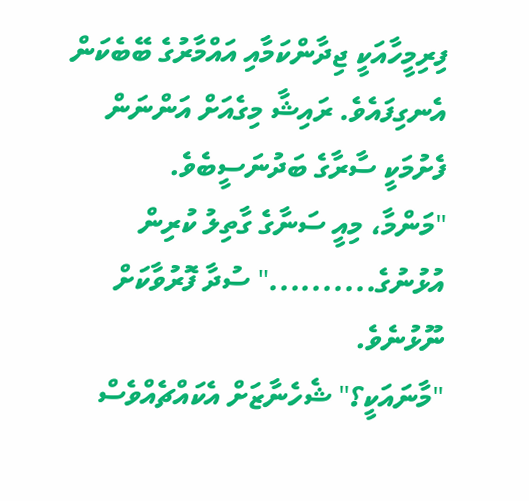ފިރިމީހާއަކީ ޖިދާންކަމާއި އައްމާރުގެ ބޭބެކަން އެނގިފައެވެ. ރައިޝާ މިގެއަށް އަންނަން ފެށުމަކީ ސާރާގެ ބަދުނަސީބެވެ.
"މަންމާ، މިއީ ސަނާގެ ގާތިލު ކުރިން އުޅުނުގެ.........." ސުދާ ފޮރުވާކަށް ނޫޅުނެވެ.
"މާނައަކީ؟" ޝެހެނާޒަށް އެކައްޗެއްވެސް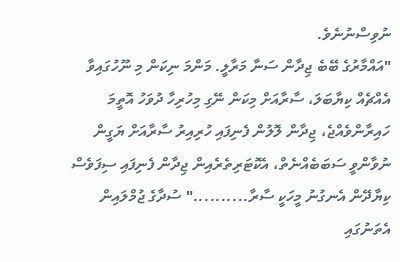ނުވިސްނުނެވެ.
"އައްމާރުގެ ބޭބެ ޖިދާން ސަނާ މަރާލީ. މަންމަ ނިކަން މި ނޫހުގައިވާ އެއްޗެއް ކިޔާބަލަ، ސާރާއަށް މިކަން ނޭގި މިހުރިހާ ދުވަހު އޮތީމަ ހައިރާންވެއްޖެ، ޖިދާން ލޮލުން ފެނިފައި ހުރިއިރު ސާރާއަށް ޔަގީން ނުވާންވީ ސަބަބެއްނެތް، އެކޮޓަރިތެރެއިން ޖިދާން ފެނިފައި ސިފަވެސް ކިޔާދޭން އެނގުނު މީހަކީ ސާރާ.........." ސުދާގެ ޖުމްލައިން އެތަނުގައި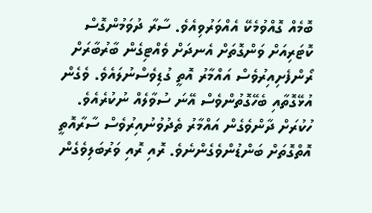ބޮމެއް ގޮއްވުމެކޭ އެއްވަރުވިއެވެ. ސާރާ ދުވަމުންގޮސް ކޮޓަރިއަށް ވަންގޮތަށް އެނދަށް ވެއްޓިގެން ބާރުބާރަށް ރޯންފެށިއިރުވެސް އައްމާރު އޮތީ ގުޑިވެސްނުލައެވެ. ވެގެން އުޅޭގޮތާއި ބެހޭގޮތުންވެސް އޭނަ ސުވާލެއް ނުކުރެއެވެ.
ހުކުރަށް ދާންވެގެން އައްމާރު ތެދުވުނުއިރުވެސް ސާރާއޮތީ އޮތްގޮތަށް ބަންޑުންވެގެންނެވެ. ރޮއި ރޮއި ވަރުބަލިވެގެން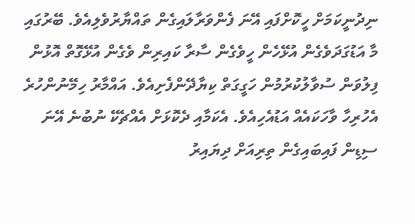ނިދުނީކަމަށް ހީކޮށްފައި އޭނަ ފެންވަރާލައިގެން ތައްޔާރުވެލިއެވެ. ބޭރުގައި މާ އަޑުގަދަވެގެން އުޅޭހެން ހީވެގެން ސާރާ ކައިރިން ވެގެން އުޅޭގޮތް އޮޅުން ފިލުވަން ސުވާލުކުރުމުން ހަގީގަތް ކިޔާދޭންފެށިއެވެ. އައްމާރު ހިމޭނުންހުރެ އެހުރިހާ ވާހަކައެއް އަޑުއެހިއެވެ. އެކަމާއި ދެކޮޅަށް އެއްޗެކޭ ނުބުނެ އޭނަ ސިޑިން ފައިބައިގެން ތިރިއަށް ދިޔައިރު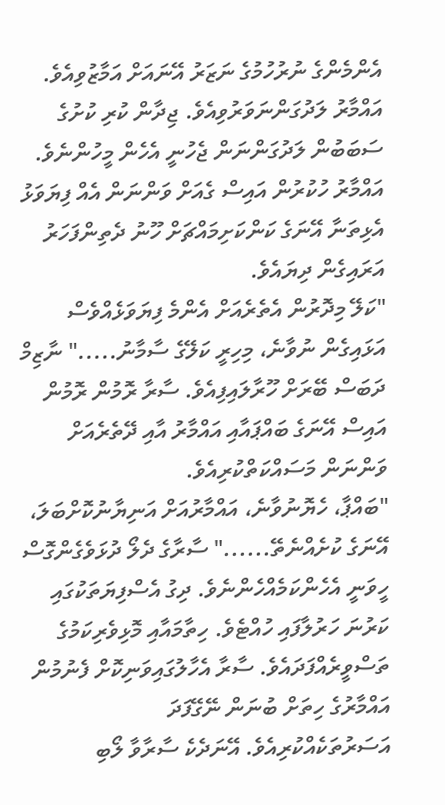އެންމެންގެ ނުރުހުމުގެ ނަޒަރު އޭނައަށް އަމާޒުވިއެވެ. އައްމާރު ލަދުގަންނަވަރުވިއެވެ. ޖިދާން ކުރި ކުށުގެ ސަބަބުން ލަދުގަންނަން ޖެހުނީ އެހެން މީހުންނެވެ.
އައްމާރު ހުކުރުން އައިސް ގެއަށް ވަންނަން އެއް ފިޔަވަޅު އެޅިތަނާ އޭނަގެ ކަންކަށިމައްޗަށް ހޫނު ދެތިންފަހަރު އަރައިގެން ދިޔައެވެ.
"ކަލޭ މިދޮރުން އެތެރެއަށް އެންމެ ފިޔަވަޅެއްވެސް އަޅައިގެން ނުވާނެ، މިހިރީ ކަލޭގެ ސާމާނު....." ނާޒިމް ދަބަސް ބޭރަށް ހޫރާލައިފިއެވެ. ސާރާ ރޮމުން ރޮމުން އައިސް އޭނަގެ ބައްޕައާއި އައްމާރު އާއި ދޭތެރެއަށް ވަންނަން މަސައްކަތްކުރިއެވެ.
"ބައްޕާ، ހެޔޮނުވާނެ، އައްމާރުއަށް އަނިޔާނުކޮށްބަލަ، އޭނަގެ ކުށެއްނެތޭ......" ސާރާގެ ދެލޯ ދުޅަވެގެންގޮސް ހީވަނީ އެހެންކަމެއްހެންނެވެ. ދިގު އެސްފިޔަތަކުގައި ކަރުނަ ހަރުލާފައި ހުއްޓެވެ. ހިތާމައާއި މޮޅިވެރިކަމުގެ ތަސްވީރެއްފަދައެވެ. ސާރާ އެހާލުގައިވަނިކޮށް ފެނުމުން އައްމާރުގެ ހިތަށް ބުނަން ނޭގޭފަދަ އަސަރުތަކެއްކުރިއެވެ. އޭނަދެކެ ސާރާވާ ލޯބި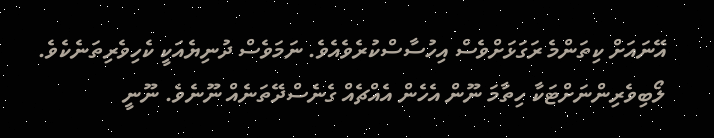އޭނައަށް ކިތަންމެ ރަގަޅަށްވެސް އިހުސާސްކުރެވެއެވެ. ނަމަވެސް ދުނިޔެއަކީ ކެހިވެރިތަނެކެވެ. ލޯބިވެރިންނަށްޓަކާ ހިތާމަ ނޫން އެހެން އެއްޗެއް ގެނެސްދޭތަނެއް ނޫނެވެ. ނޫނީ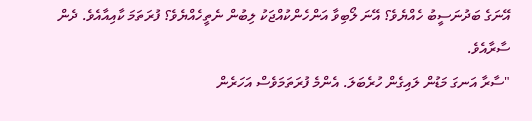އޭނަގެ ބަދުނަސީބު ހެއްޔެވެ؟ އޭނަ ލޯބިވާ އަންހެންކުއްޖަކު ލިބުން ނެތީހެއްޔެވެ؟ ފުރަތަމަ ކާއިއާއެވެ. ދެން ސާރާއެވެ.
"ސާރާ އަނގަ މަޑުން ލައިގެން ހުރެބަލަ. އެންމެ ފުރަތަމަވެސް އަހަރެން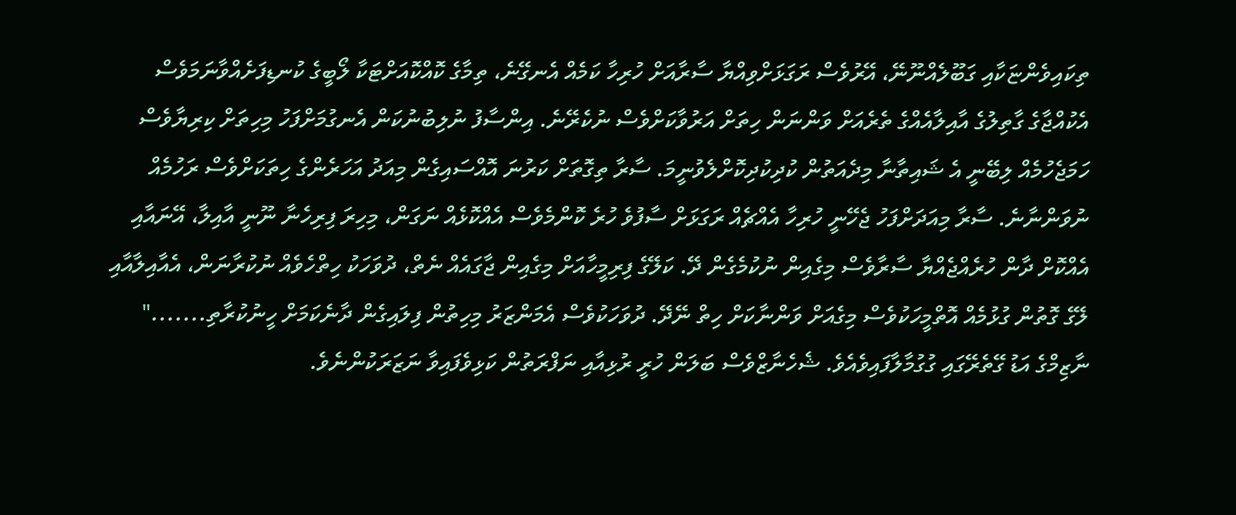ތިކައިވެންޏަކާއި ގަބޫލެއްނޫނޭ، އޭރުވެސް ރަގަޅަށްވިއްޔާ ސާރާއަށް ހުރިހާ ކަމެއް އެނގޭނެ، ތިމާގެ ކޮއްކޮއަށްޓަކާ ލޯބީގެ ކުނޑިފަށެއްވާނަމަވެސް އެކުއްޖާގެ ގާތިލުގެ އާއިލާއެއްގެ ތެރެއަށް ވަންނަން ހިތަށް އަރުވާކަށްވެސް ނުކެރޭނެ. އިންސާފު ނުލިބުނުކަން އެނގުމަށްފަހު މިހިތަށް ކިރިޔާވެސް ހަމަޖެހުމެއް ލިބޭނީ އެ ޝައިތާނާ މިދެއަތުން ކުދިކުދިކޮށްލެވުނީމަ. ސާރާ ތިގޮތަށް ކަރުނަ އޮއްސައިގެން މިއަދު އަހަރެންގެ ހިތަކަށްވެސް ރަހުމެއް ނުވަންނާނެ. ސާރާ މިއަދަށްފަހު ޖެހޭނީ ހުރިހާ އެއްޗެއް ރަގަޅަށް ސާފުވެ ހުރެ ކޮންމެވެސް އެއްކޮޅެއް ނަގަން، މިހިރަ ފިރިހެނާ ނޫނީ އާއިލާ، އޭނައާއި އެއްކޮށް ދާން ހުރެއްޖެއްޔާ ސާރާވެސް މިގެއިން ނުކުމެގެން ދޭ. ކަލޭގެ ފިރިމީހާއަށް މިގެއިން ޖާގައެއް ނެތް، ދުވަހަކު ހިތްހެވެއް ނުކުރާނަން، އެއާއިލާއާއި ލޭގެ ގޮތުން ގުޅުމެއް އޮތްމީހަކުވެސް މިގެއަށް ވަންނާކަށް ހިތް ނޭދޭ. ދުވަހަކުވެސް އެމަންޒަރު މިހިތުން ފިލައިގެން ދާނެކަމަށް ހީނުކުރާތި......." ނާޒިމްގެ އަޑު ގޭތެރޭގައި ގުގުމާލާފައިވެއެވެ. ޝެހެނާޒްވެސް ބަލަން ހުރީ ރުޅިއާއި ނަފްރަތުން ކަޅިވެފައިވާ ނަޒަރަކުންނެވެ.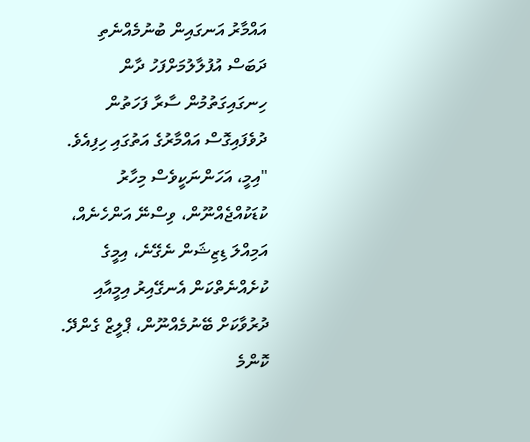އައްމާރު އަނގައިން ބުނުމެއްނެތި ދަބަސް އުފުލާލުމަށްފަހު ދާން ހިނގައިގަތުމުން ސާރާ ފަހަތުން ދުވެފައިގޮސް އައްމާރުގެ އަތުގައި ހިފިއެވެ.
"އިމީ، އަހަންނަކީވެސް މިހާރު ކުޑަކުއްޖެއްނޫން، ވިސްނޭ އަންހެނެއް، އަމިއްލަ ޑިޒިޝަން ނެގޭނެ، އިމީގެ ކުށެއްނެތްކަން އެނގޭއިރު އިމީއާއި ދުރުވާކަށް ބޭނުމެއްނޫން، ޕްލީޒް ގެންދޭ. ކޮންމެ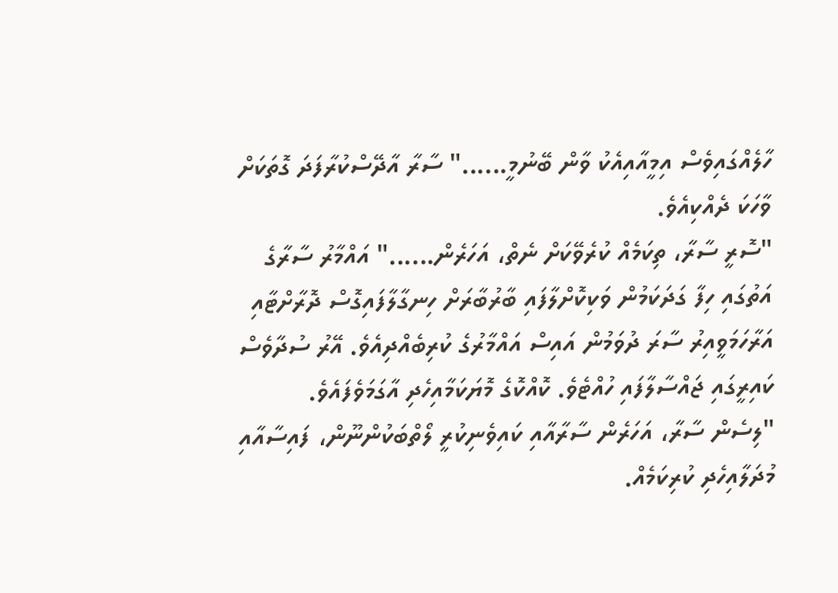ހާލެއްގައިވެސް އިމީއާއިއެކު ވާން ބޭނުމީ......" ސާރާ އާދޭސްކުރާފަދަ ގޮތަކަށް ވާހަކަ ދެއްކިއެވެ.
"ސޮރީ ސާރާ، ތިކަމެއް ކުރެވޭކަށް ނެތް، އަހަރެން......" އައްމާރު ސާރާގެ އަތުގައި ހިފާ ގަދަކަމުން ވަކިކޮށްލާފައި ބާރުބާރަށް ހިނގާލާފައިގޮސް ދޮރާށްޓާއި އަރާހަމަވީއިރު ސާރަ ދުވަމުން އައިސް އައްމާރުގެ ކުރިބެއްދިއެވެ. އޭރު ސުދާވެސް ކައިރީގައި ޖައްސާލާފައި ހުއްޓެވެ. ކޮއްކޮގެ މޮޔަކަމާއިހެދި އާގަމަވެފައެވެ.
"ލިސެން ސާރާ، އަހަރެން ސާރާއާއި ކައިވެނިކުރީ ލޯތްބަކުންނޫން، ފައިސާއާއި މުދަލާއިހެދި ކުރިކަމެއް.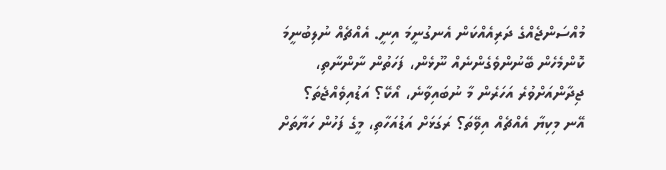މުއްސަންޖެއްގެ ދަރިއެއްކަން އެނގުނީމަ އިނީ. އެއްޗެއް ނުލިބުނީމަ ކޮންމެހެން ބޭނުންވެގެންނެއް ނޫޅެން، ފަހަތުން ނާންނާތި، ޖިދާންއަށްވުރެ އަހަރެން މާ ނުބައިވާނެ، އޯކޭ؟ އަޑުއިވެއްޖެތަ؟ އޭނ މިކިޔާ އެއްޗެއް އިވޭތަ؟ ރަގަޅަށް އަޑުއަހާތި، މީގެ ފަހުން ހަޔާތަށް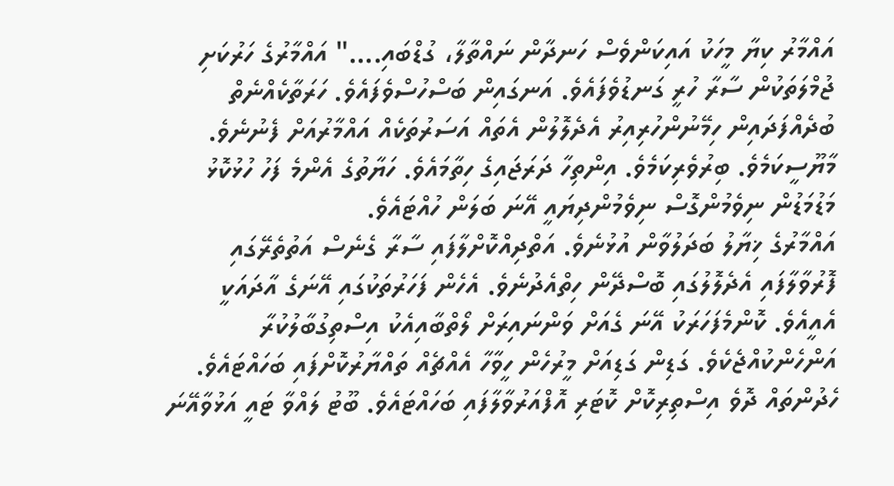އައްމާރު ކިޔާ މީހަކު އައިކަންވެސް ހަނދާން ނައްތާލާ، ގުޑްބައި...." އައްމާރުގެ ހަރުކަށި ޖުމްލަތަކުން ސާރާ ހުރީ ގަނޑުވެފައެވެ. އަނގައިން ބަސްހުސްވެފައެވެ. ހަރަތާކެއްނެތް ބުދެއްފަދައިން ހިމޭނުންހުރިއިރު އެދެލޮލުން އެތައް އަސަރުތަކެއް އައްމާރުއަށް ފެނުނެވެ. މާޔޫސީކަމެވެ. ބިރުވެރިކަމެވެ. އިންތިހާ ދަރަޖައިގެ ހިތާމައެވެ. ހަޔާތުގެ އެންމެ ފަހު ހުޅުކޮޅު މަޑުމަޑުން ނިވެމުންގޮސް ނިވެމުންދިޔައީ އޭނަ ބަލަން ހުއްޓައެވެ.
އައްމާރުގެ ޚިޔާލު ބަދަލުވާން އުޅުނެވެ. އަތްދިއްކޮށްލާފައި ސާރާ ގެނެސް އަތުތެރޭގައި ފޮރުވާލާފައި އެދެލޮލުގައި ބޮސްދޭން ހިތްއެދުނެވެ. އެހެން ފަހަރުތަކުގައި އޭނަގެ އާދައަކީ އެއީއެވެ. ކޮންމެފަހަރަކު އޭނަ ގެއަށް ވަންނައިރަށް ލޯތްބާއިއެކު އިސްތިގުބާލުކުރާ އަންހެންކުއްޖެކެވެ. ގަޑިން ގަޑިއަށް މީރުހެން ހީވާހާ އެއްޗެއް ތައްޔާރުކޮށްފައި ބަހައްޓައެވެ. ހެދުންތައް ދޮވެ އިސްތިރިކޮށް ކޮޓަރި އޮފްއަރުވާލާފައި ބަހައްޓައެވެ. ބޫޓު ލައްވާ ޓައީ އަޅުވާއޭނަ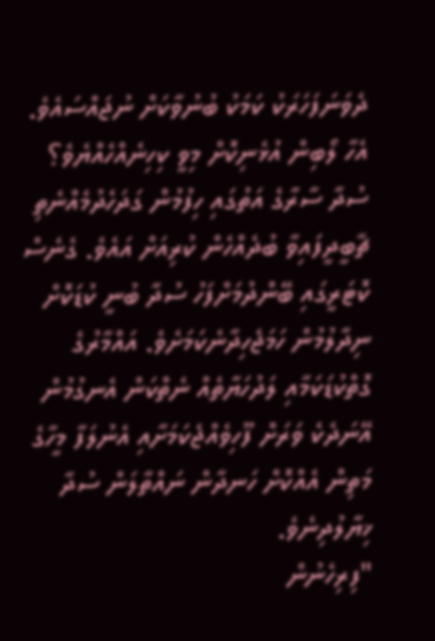ދެވަނަފަހަރަކު ކަމަކު ބުނުވާކަށް ނުޖައްސައެވެ. އެހާ ލޯބިން އުޅެނިކޮށް މިވީ ކިހިނެއްހެއްޔެވެ؟
ސުދާ ސާރާގެ އަތުގައި ހިފުމުން ގަދަހެދުމެއްނެތި ޗާބީދީފައިވާ ބުދެއްހެން ކުރިއަށް އައެވެ. ގެނެސް ކޮޓަރީގައި ބޭންދުމަށްފަހު ސުދާ ބުނީ ކުޑަކޮށް ނިދާލުމުން ހަމަޖެހިދާނެކަމަށެވެ. އައްމާރުގެ ގޮތްކުޑަކަމާއި ލަދުހަޔާތެއް ނެތްކަން އެނގުމުން އޭނަދެކެ ވަރަށް ފޫހިވެއްޖެކަމަށާއި އެނުލަފާ މީހާގެ މަތިން އެއްކޮށް ހަނދާން ނައްތާލަން ސުދާ ޚިޔާލުދިނެވެ.
"ފިރިހެނުން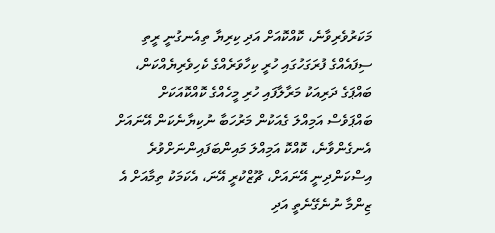މަކަރުވެރިވާނެ، ކޮއްކޮއަށް އަދި ކިރިޔާ ތިއެނގުނީ ރީތި ސިފައެއްގެ ފުރަގަހުގައި ހުރީ ކިހާވަރެއްގެ ކެހިވެރިޔެއްކަން، ބައްޕަގެ ދަރިއަކު މަރާލާފައި ހުރި މީހެއްގެ ކޮއްކޮއަކަށް ބައްޕަވެސް އަމިއްލަ ގެއަކުން މަރުހަބާ ނުކިޔާނެކަން އޭނައަށް އެނގެންވާނެ، ކޮއްކޮ އަމިއްލަ މައިންބަފައިންނަށްވުރެ އިސްކަންދިނީ އޭނައަށް، ޗޫޒްކުރީ އޭނަ، އެކަމަކު ތިމާއަށް އެ ޒިންމާ ނުނެގޭނެތީ އަދި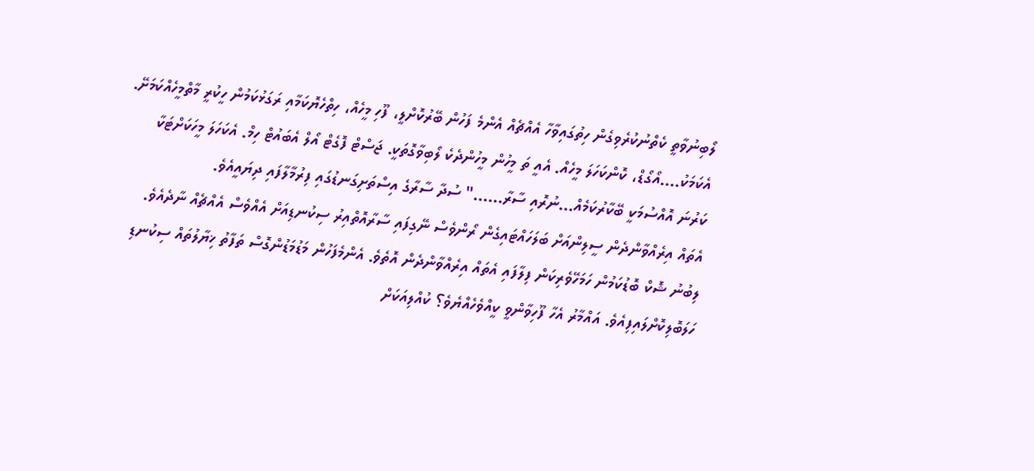ލޯބިނުވާތީ ކެތްނުކުރެވިގެން ހިތުގައިވާހާ އެއްޗެއް އެންމެ ފަހުން ބޭރުކޮށްލީ، ފޫހި މީހެއް، ހިތްހެޔޮކަމާއި ރަގަޅުކަމުން ހީކުރީ މާތްމީހެއްކަމަށޭ. އެކަމަކު....އޯގޯޑް، ކޮންކަހަލަ މީހެއް. އެއީ ތަ މީހުން މީހުންދެކެ ލޯބިވާގޮތަކީ. ޖަސްޓް ފޮގެޓް އޯލް އެބައުޓް ހިމް. އެކަހަލަ މީހަކަށްޓަކާ ކަރުނަ އޮއްސުމަކީ ބޭކާރުކަމެއް...ނުރޮއި ސާރާ......" ސުދާ ސާރާގެ އިސްތަށިގަނޑުގައި ފިރުމާލާފައި ދިޔައީއެވެ.
އެތައް އިރެއްވާންދެން ސީލިންއަށް ބަލަހައްޓައިގެން ރޯންވެސް ނޭގިފައި ސާރާއޮތްއިރު ސިކުނޑިއަށް އެއްވެސް އެއްޗެއް ނާދެއެވެ. ލިބުނު ޝޮކް ބޮޑުކަމުން ހަމަހޭވެރިކަން ފިލާފައި އެތައް އިރެއްވާންދެން އޮތެވެ. އެންމެފަހުން މަޑުމަޑުންގޮސް ތަފާތު ޚިޔާލުތައް ސިކުނޑި ހަލަބޮލިކޮށްލައިފިއެވެ. އައްމާރު އެހާ ފޫހިވާންވީ ކީއްވެހެއްޔެވެ؟ ކުއްލިއަކަށް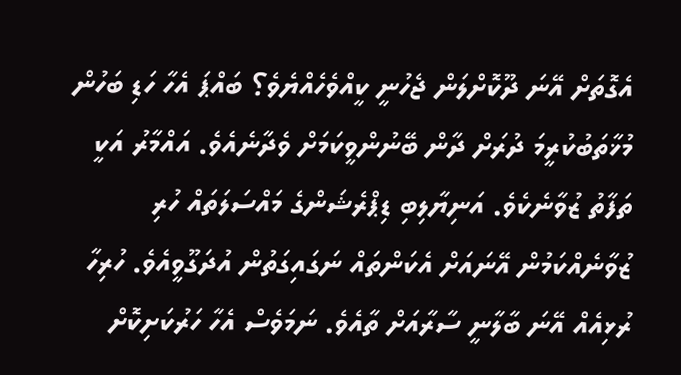އެގޮތަށް އޭނަ ދޫކޮށްލަން ޖެހުނީ ކީއްވެހެއްޔެވެ؟ ބައްޕަ އެހާ ހަޑި ބަހުން މުޚާތަބުކުރީމަ ދުރަށް ދާން ބޭނުންވީކަމަށް ވެދާނެއެވެ. އައްމާރު އަކީ ތަފާތު ޒުވާނެކެވެ. އަނިޔާލިބި ޑިޕްރެޝަންގެ މައްސަލަތައް ހުރި ޒުވާނެއްކަމުން އޭނައަށް އެކަންތައް ނަގައިގަތުން އުދަގޫވީއެވެ. ހުރިހާ ރުޅިއެއް އޭނަ ބާލާނީ ސާރާއަށް ތާއެވެ. ނަމަވެސް އެހާ ހަރުކަށިކޮށް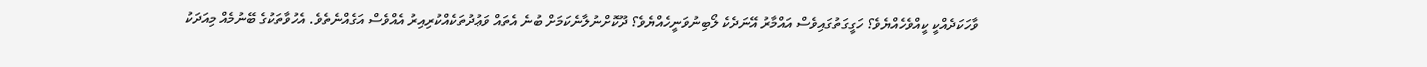ވާހަކަދެއްކީ ކީއްވެހެއްޔެވެ؟ ހަގީގަތުގައިވެސް އައްމާރު އޭނަދެކެ ލޯބިނުވަނީހެއްޔެވެ؟ ދޫކޮށްނުލާނެކަމަށް ބުނެ އެތައް ވަޢުދުތަކެއްކުރިއިރު އެއްވެސް އަގެއްނެތެވެ. އެހުވާތަކުގެ ބޭނުމެއް މިއަދަކު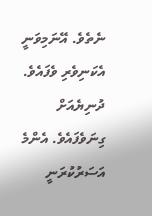ނެތެވެ. އޭނަމިވަނީ އެކަނިވެރި ވެފައެވެ. ދުނިޔެއަށް ގިނަވެފައެވެ. އެންމެ އަސަރުކުރަނީ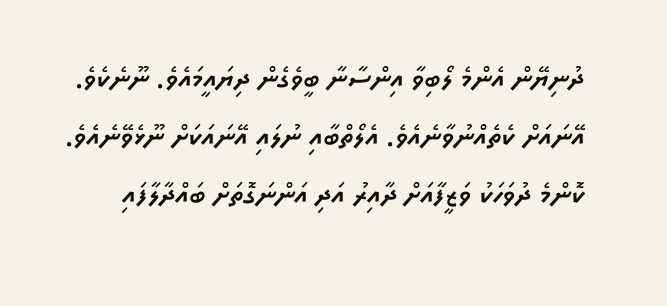ދުނިޔޭން އެންމެ ލޯބިވާ އިންސާނާ ބީވެގެން ދިޔައީމައެވެ. ނޫނެކެވެ. އޭނައަށް ކެތެއްނުވާނެއެވެ. އެލޯތްބާއި ނުލައި އޭނައަކަށް ނޫޅެވޭނެއެވެ.
ކޮންމެ ދުވަހަކު ވަޒީފާއަށް ދާއިރު އަދި އަންނަގޮތަށް ބައްދާލާފައި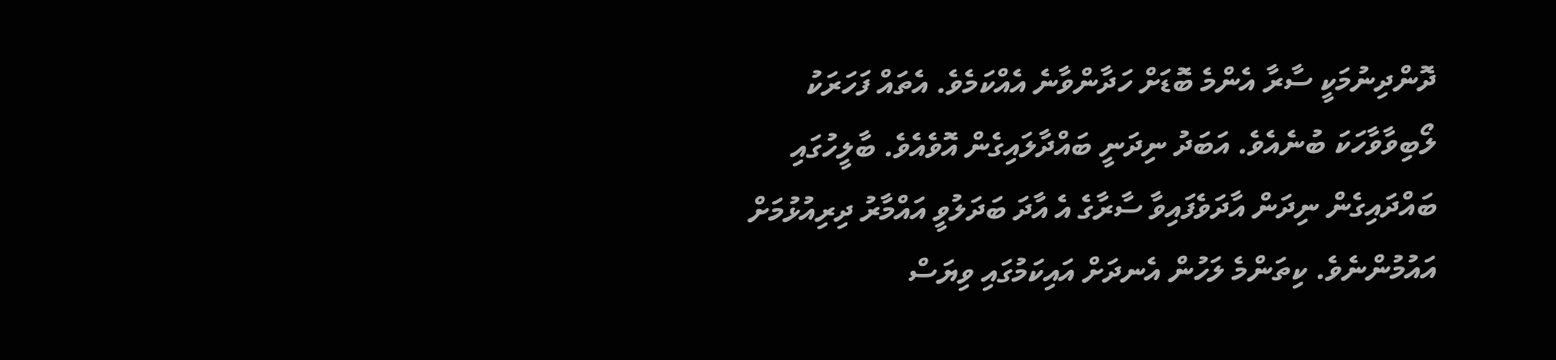ދޮންދިނުމަކީ ސާރާ އެންމެ ބޮޑަށް ހަދާންވާނެ އެއްކަމެވެ. އެތައް ފަހަރަކު ލޯބިވާވާހަކަ ބުނެއެވެ. އަބަދު ނިދަނީ ބައްދާލައިގެން އޮވެއެވެ. ބާލީހުގައި ބައްދައިގެން ނިދަން އާދަވެފައިވާ ސާރާގެ އެ އާދަ ބަދަލުވީ އައްމާރު ދިރިއުޅުމަށް އައުމުންނެވެ. ކިތަންމެ ލަހުން އެނދަށް އައިކަމުގައި ވިޔަސް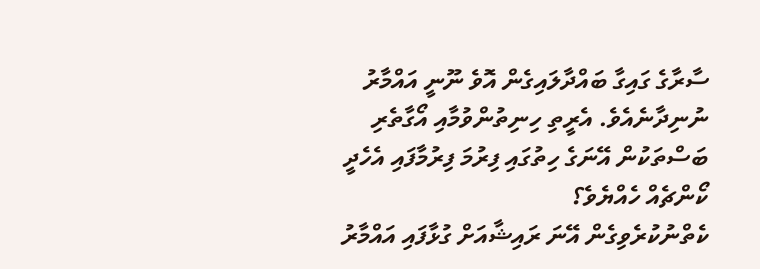ސާރާގެ ގައިގާ ބައްދާލައިގެން އޮވެ ނޫނީ އައްމާރު ނުނިދާނެއެވެ. އެރީތި ހިނިތުންވުމާއި އޯގާތެރި ބަސްތަކުން އޭނަގެ ހިތުގައި ފިރުމަ ފިރުމާފައި އެހެދީ ކޯންޗެއް ހެއްޔެވެ؟
ކެތްނުކުރެވިގެން އޭނަ ރައިޝާއަށް ގުޅާފައި އައްމާރު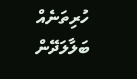ހުރިތަނެއް ބަލާލަދޭން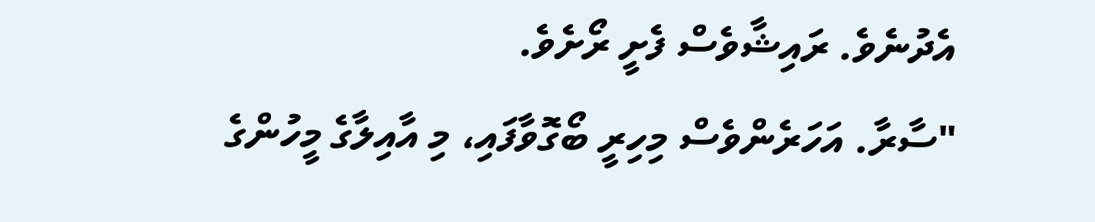އެދުނެވެ. ރައިޝާވެސް ފެށީ ރޯށެވެ.
"ސާރާ. އަހަރެންވެސް މިހިރީ ބޯގޮވާފައި، މި އާއިލާގެ މީހުންގެ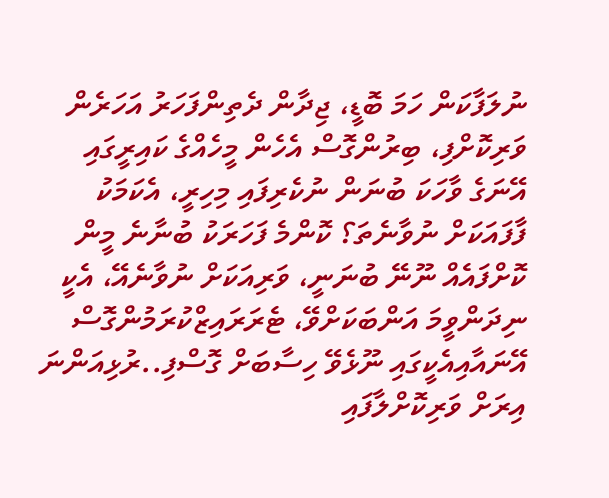ނުލަފާކަން ހަމަ ބޮޑީ، ޖިދާން ދެތިންފަހަރު އަހަރެން ވަރިކޮށްފި، ބިރުންގޮސް އެހެން މީހެއްގެ ކައިރީގައި އޭނަގެ ވާހަކަ ބުނަން ނުކެރިފައި މިހިރީ، އެކަމަކު ފާފައަކަށް ނުވާނެތަ؟ ކޮންމެ ފަހަރަކު ބުނާނެ މީން ކޮށްފައެއް ނޫނޭ ބުނަނީ، ވަރިއަކަށް ނުވާނެއޭ، އެކީ ނިދަންވީމަ އަންބަކަށްވޭ، ޓެރަރައިޒްކުރަމުންގޮސް އޭނައާއިއެކީގައި ނޫޅެވޭ ހިސާބަށް ގޮސްފި..ރުޅިއަންނަ އިރަށް ވަރިކޮށްލާފައި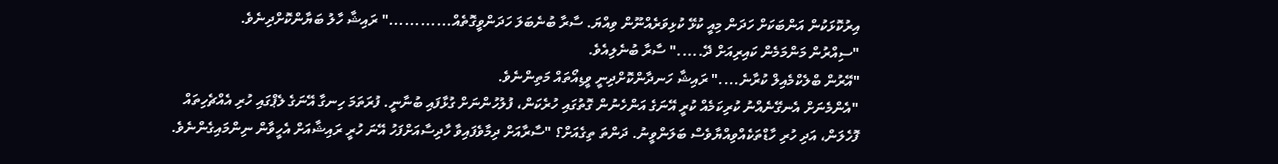އިރުކޮޅަކުން އަންބަކަށް ހަދަން މިއީ ކުޅޭ ކުޅިވަރެއްނޫން ވިއްޔަ. ސާރާ ބުނެބަލަ ހަދަންވީގޮތެއް............" ރައިޝާ ހާލު ބަޔާންކޮށްދިނެވެ.
"ސިއްރުން މަންމަމެން ކައިރިއަށް ދޭ....." ސާރާ ބުނެލިއެވެ.
"އޭރުން ބްލެކްމެއިލް ކުރާނެ...." ރައިޝާ ހަނދާންކޮށްދިނީ ވީޑިއޯތައް މަތިންނެވެ.
"އެންމެނަށް އެނގޭނެއްނު ކުރިކަމެއް ކުރީ އޭނަގެ އަންހެނުން ގޮތުގައި ހުރެކަން، ފުލުހުންނަށް ގުޅާފައި ބުނާނީ. ފުރަތަމަ ހިނގާ އޭނަގެ ލެޕްގައި ހުރި އެއްޗެހިތައް ފޮހެލަން، އަދި ހުރި ހާޑްތަކެއްވިއްޔާވެސް ބަލަންވީނު. ދަންތަ ތިގެއަށް؟ "ސާރާއަށް ދިމާވެފައިވާ ހާދިސާއަށްފަހު އޭނަ ހުރީ ރައިޝާއަށް އެހީވާން ނިންމައިގެންނެވެ.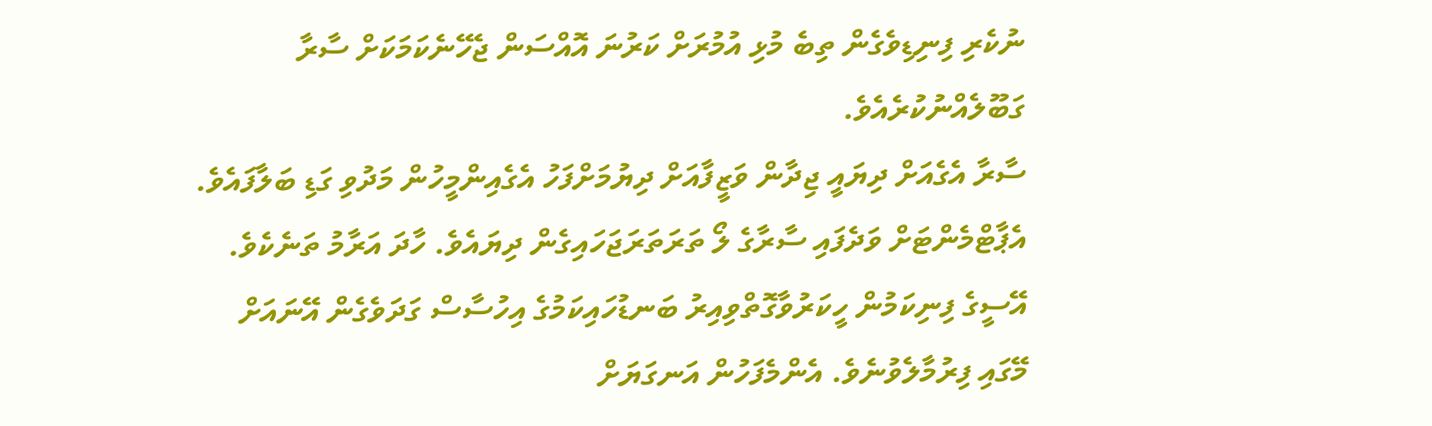ނުކެރި ފިނިޑިވެގެން ތިބެ މުޅި އުމުރަށް ކަރުނަ އޮއްސަން ޖެހޭނެކަމަކަށް ސާރާ ގަބޫލެއްނުކުރެއެވެ.
ސާރާ އެގެއަށް ދިޔައީ ޖިދާން ވަޒީފާއަށް ދިޔުމަށްފަހު އެގެއިންމީހުން މަދުވި ގަޑި ބަލާފައެވެ. އެޕާޓްމެންޓަށް ވަދެފައި ސާރާގެ ލޯ ތަރަތަރަޖަހައިގެން ދިޔައެވެ. ހާދަ އަރާމު ތަނެކެވެ. އޭސީގެ ފިނިކަމުން ހީކަރުވާގޮތްވިއިރު ބަނޑުހައިކަމުގެ އިހުސާސް ގަދަވެގެން އޭނައަށް މޭގައި ފިރުމާލެވުނެވެ. އެންމެފަހުން އަނގަޔަށް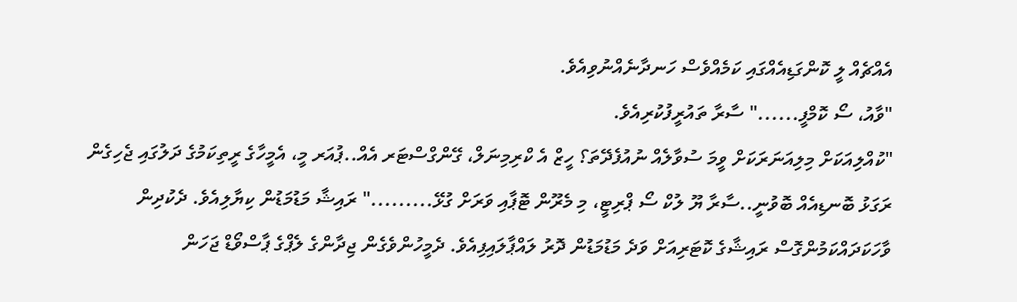އެއްޗެއް ލީ ކޮންގަޑިއެއްގައި ކަމެއްވެސް ހަނދާނެއްނުވިއެވެ.
"ވާއު، ސޯ ކޮމްފީ......" ސާރާ ތައުރީފުކުރިއެވެ.
"ކުއްލިއަކަށް މިލިއަނަރަކަށް ވީމަ ސުވާލެއް ނުއުފެދޭތަ؟ ހީޒް އެ ކްރިމިނަލް، ގޭންގްސްޓަރ އެއް..ޕުއަރ މީ، އެމީހާގެ ރީތިކަމުގެ ދަލުގައި ޖެހިގެން ރަގަޅު ބޮނޑިއެއް ބޮވުނީ..ސާރާ ޔޫ ލުކް ސޯ ޕްރިޓީ، މި މެރޫން ޓޮޕާއި ވަރަށް ގުޅޭ........." ރައިޝާ މަޑުމަޑުން ކިޔާލިއެވެ. ދެކުދިން ވާހަކަދައްކަމުންގޮސް ރައިޝާގެ ކޮޓަރިއަށް ވަދެ މަޑުމަޑުން ދޮރު ލައްޕާލައިފިއެވެ. ދެމީހުންވެގެން ޖިދާންގެ ލެޕްގެ ޕާސްވޯޑް ޖަހަން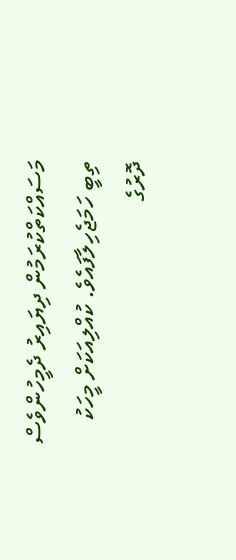މަސައްކަތްކުރަމުން ދިޔައިރު ދެމީހުންވެސް ތިބީ ހަމަޖެހިލާފައެވެ. ކުއްލިއަކަށް މީހަކު ދޮރުގެ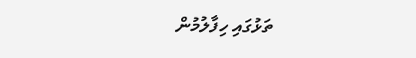ތަޅުގައި ހިފާލުމުން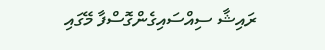ރައިޝާ ސިއްސައިގެންގޮސްފާ މޭގައި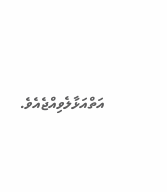އަތްއަޅާލެވިއްޖެއެވެ.